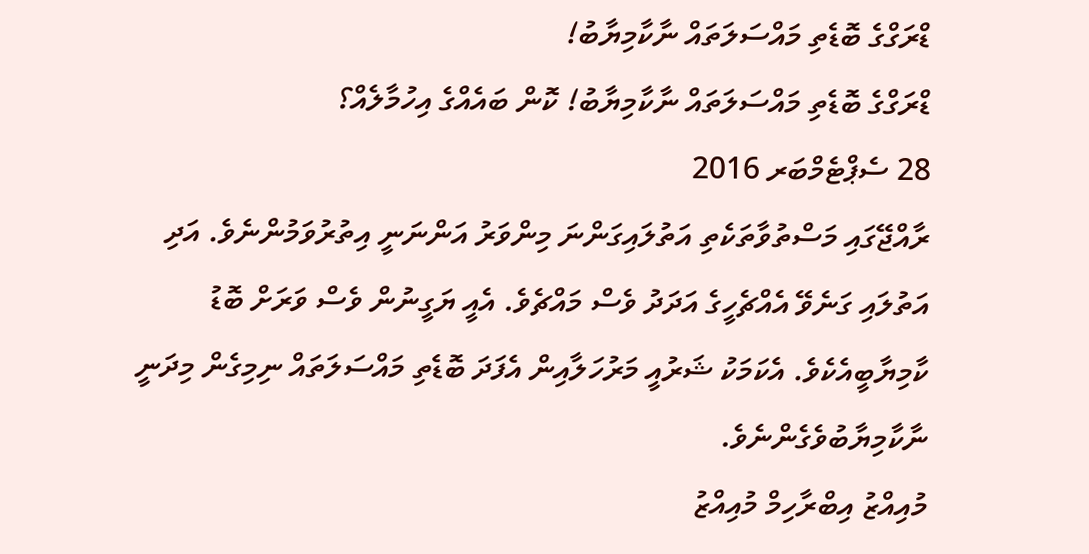ޑްރަގްގެ ބޮޑެތި މައްސަލަތައް ނާކާމިޔާބު!
ޑްރަގްގެ ބޮޑެތި މައްސަލަތައް ނާކާމިޔާބު! ކޮން ބައެއްގެ އިހުމާލެއް؟
28 ސެޕްޓެމްބަރ 2016
ރާއްޖޭގައި މަސްތުވާތަކެތި އަތުލައިގަންނަ މިންވަރު އަންނަނީ އިތުރުވަމުންނެވެ. އަދި އަތުލައި ގަނެވޭ އެއްޗެހީގެ އަދަދު ވެސް މައްޗެވެ. އެއީ ޔަގީނުން ވެސް ވަރަށް ބޮޑު ކާމިޔާބީއެކެވެ. އެކަމަކު ޝަރުއީ މަރުހަލާއިން އެފަދަ ބޮޑެތި މައްސަލަތައް ނިމިގެން މިދަނީ ނާކާމިޔާބުވެގެންނެވެ.
މުއިއްޒު އިބްރާހިމް މުއިއްޒު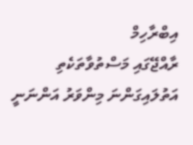އިބްރާހިމް
ރާއްޖޭގައި މަސްތުވާތަކެތި އަތުލައިގަންނަ މިންވަރު އަންނަނީ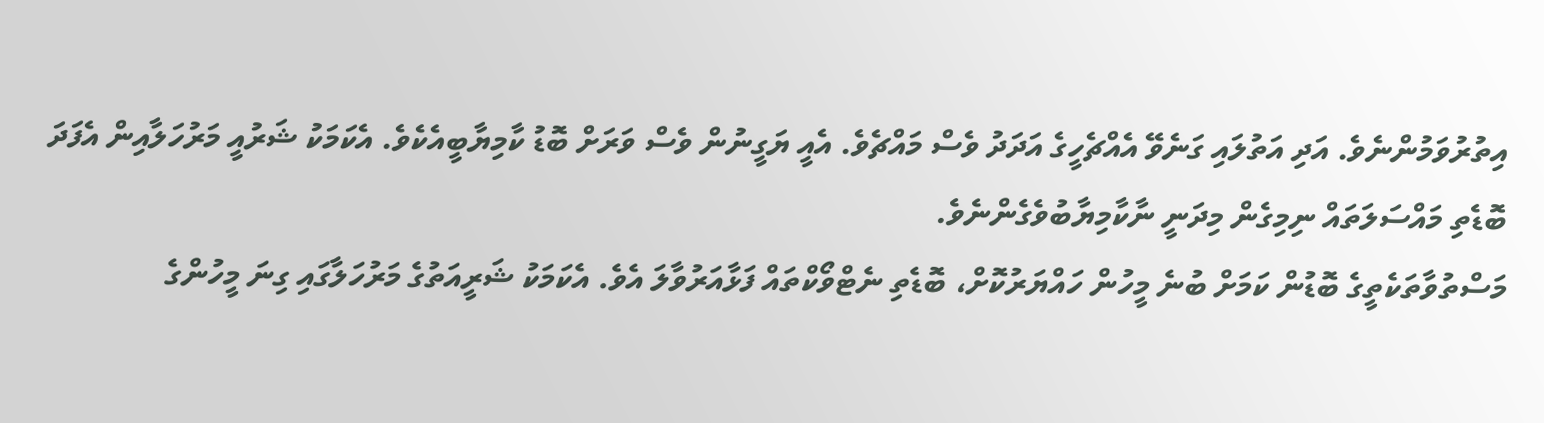އިތުރުވަމުންނެވެ. އަދި އަތުލައި ގަނެވޭ އެއްޗެހީގެ އަދަދު ވެސް މައްޗެވެ. އެއީ ޔަގީނުން ވެސް ވަރަށް ބޮޑު ކާމިޔާބީއެކެވެ. އެކަމަކު ޝަރުއީ މަރުހަލާއިން އެފަދަ ބޮޑެތި މައްސަލަތައް ނިމިގެން މިދަނީ ނާކާމިޔާބުވެގެންނެވެ.
މަސްތުވާތަކެތީގެ ބޮޑުން ކަމަށް ބުނެ މީހުން ހައްޔަރުކޮށް، ބޮޑެތި ނެޓްވޯކްތައް ފަޅާއަރުވާލަ އެވެ. އެކަމަކު ޝަރީއަތުގެ މަރުހަލާގައި ގިނަ މީހުންގެ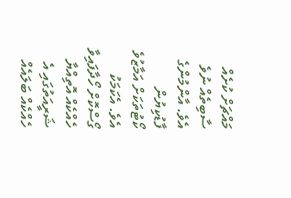މައްޗަށް ކުށެއް ސާބިތެއް ނުވެ އެވެ. އާންމުންގެ ފާޑުކިޔުން ކޯޓުތަކަށް އަމާޒުވެ އެވެ. އެކަމަކު ގޯސްކޮށް ހޯދާފައިވާ ހެއްކެއް އޮތިއްޔާ ޝަރީއަތުގައި އެ ހެއްކެއް ބަލައެއް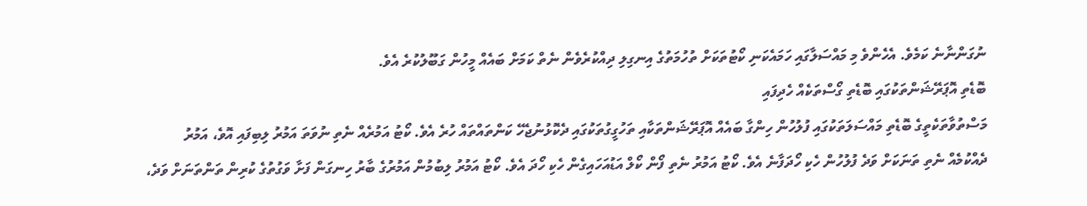ނުގަންނާނެ ކަމެވެ. އެހެންވެ މި މައްސަލާގައި ހަމައެކަނި ކޯޓުތަކަށް ތުހުމަތުގެ އިނގިލި ދިއްކުރެވެން ނެތް ކަމަށް ބައެއް މީހުން ގަބޫލުކުރެ އެވެ.
ބޮޑެތި އޮޕަރޭޝަންތަކުގައި ބޮޑެތި ގޯސްތަކެއް ހެދިފައި
މަސްތުވާތަކެތީގެ ބޮޑެތި މައްސަލަތަކުގައި ފުލުހުން ހިންގާ ބައެއް އޮޕަރޭޝަންތަކާއި ތަހުގީގުތަކުގައި ދެކޮޅުނުޖެހޭ ކަންތައްތައް ހުރެ އެވެ. ކޯޓު އަމުރެއް ނެތި ނުވަތަ އަމުރު ލިބިފައި އޮވެ، އަމުރު ދެއްކުމެއް ނެތި ތަނަކަށް ވަދެ ފުލުހުން ހެކި ހޯދަފާނެ އެވެ. ކޯޓު އަމުރު ނެތި ފޯން ކޯލް އަޑުއަހައިގެން ހެކި ހޯދަ އެވެ. ކޯޓު އަމުރު ލިބުމުން އަމުރުގެ ބާރު ހިނގަން ފަށާ ވަގުތުގެ ކުރިން ތަންތަނަށް ވަދެ،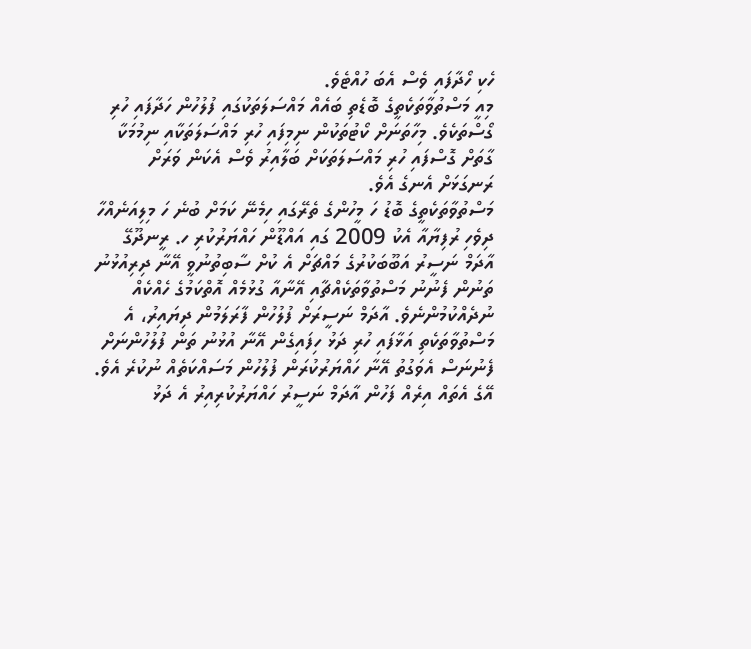ހެކި ހޯދާފައި ވެސް އެބަ ހުއްޓެވެ.
މިއީ މަސްތުވާތަކެތީގެ ބޮޑެތި ބައެއް މައްސަލަތަކުގައި ފުލުހުން ހަދާފައި ހުރި ގޯސްތަކެވެ. މިހާތަނަށް ކޯޓުތަކުން ނިމިފައި ހުރި މައްސަލަތަކާއި ނިމުމަކާ ގާތަށް ގޮސްފައި ހުރި މައްސަލަތަކަށް ބަލާއިރު ވެސް އެކަން ވަރަށް ރަނގަޅަށް އެނގެ އެވެ.
މަސްތުވާތަކެތީގެ ބޮޑު ހަ މީހުންގެ ތެރޭގައި ހިމެނޭ ކަމަށް ބުނެ ހަ މިލިއަނެއްހާ ދިވެހި ރުފިޔާއާ އެކު 2009 ގައި އައްޑޫން ހައްޔަރުކުރި ހ. ރީނދޫގޭ އާދަމް ނަސީރު އަބޫބަކުރުގެ މައްޗަށް އެ ކުށް ސާބިތުނުވީ އޭނާ ދިރިއުޅުނު ތަނުން ފެނުނު މަސްތުވާތަކެއްޗާއި އޭނާއާ ގުޅުމެއް އޮތްކަމުގެ ހެއްކެއް ނުދެއްކުމުންނެވެ. އާދަމް ނަސީރަށް ފުލުހުން ފާރަލަމުން ދިޔައިރު، އެ މަސްތުވާތަކެތި އަޅާފައި ހުރި ދަޅު ހިފައިގެން އޭނާ އުޅުނު ތަން ފުލުހުންނަށް ފެނުނަސް އެވަގުތު އޭނާ ހައްޔަރުކުރަން ފުލުހުން މަސައްކަތެއް ނުކުރެ އެވެ.
އޭގެ އެތައް އިރެއް ފަހުން އާދަމް ނަސީރު ހައްޔަރުކުރިއިރު އެ ދަޅު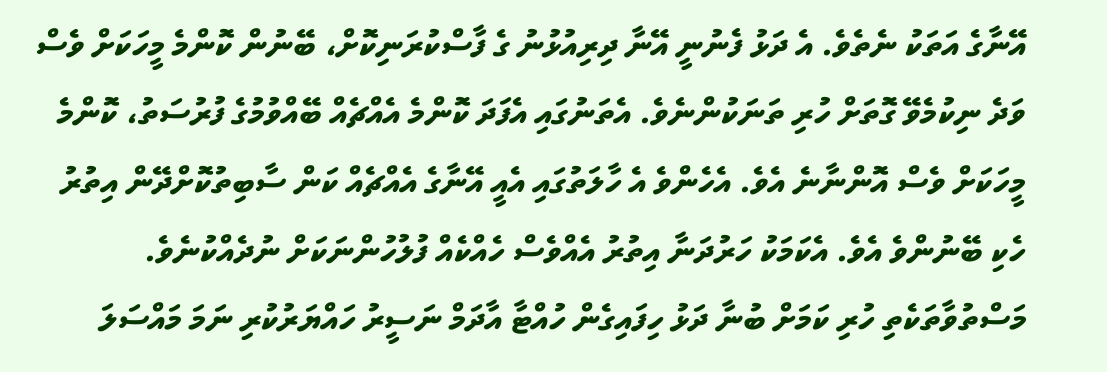އޭނާގެ އަތަކު ނެތެވެ. އެ ދަޅު ފެނުނީ އޭނާ ދިރިއުޅުނު ގެ ފާސްކުރަނިކޮށް، ބޭނުން ކޮންމެ މީހަކަށް ވެސް ވަދެ ނިކުމެވޭ ގޮތަށް ހުރި ތަނަކުންނެވެ. އެތަނުގައި އެފަދަ ކޮންމެ އެއްޗެއް ބޭއްވުމުގެ ފުރުސަތު، ކޮންމެ މީހަކަށް ވެސް އޮންނާނެ އެވެ. އެހެންވެ އެ ހާލަތުގައި އެއީ އޭނާގެ އެއްޗެއް ކަން ސާބިތުކޮށްދޭން އިތުރު ހެކި ބޭނުންވެ އެވެ. އެކަމަކު ހަރުދަނާ އިތުރު އެއްވެސް ހެއްކެއް ފުލުހުންނަކަށް ނުދެއްކުނެވެ.
މަސްތުވާތަކެތި ހުރި ކަމަށް ބުނާ ދަޅު ހިފައިގެން ހުއްޓާ އާދަމް ނަސީރު ހައްޔަރުކުރި ނަމަ މައްސަލަ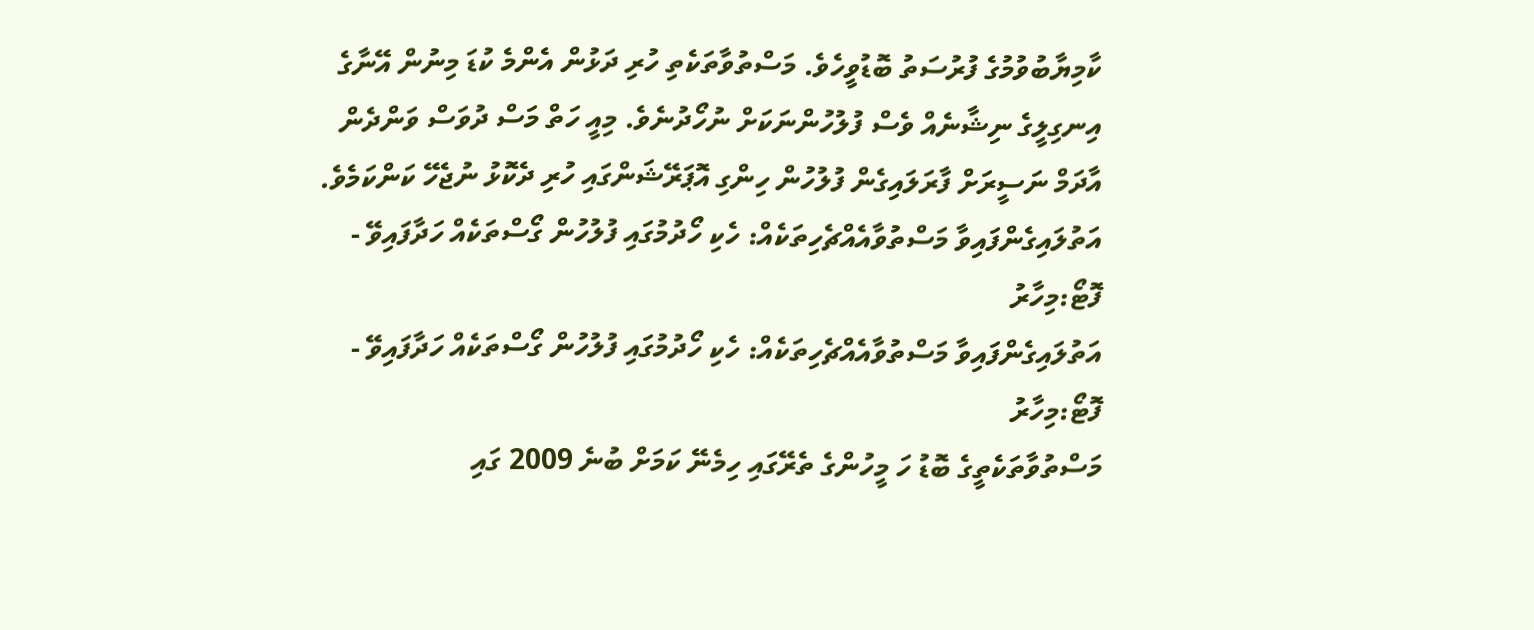ކާމިޔާބުވުމުގެ ފުރުސަތު ބޮޑުވީހެވެ. މަސްތުވާތަކެތި ހުރި ދަޅުން އެންމެ ކުޑަ މިނުން އޭނާގެ އިނގިލީގެ ނިޝާނެއް ވެސް ފުލުހުންނަކަށް ނުހޯދުނެވެ. މިއީ ހަތް މަސް ދުވަސް ވަންދެން އާދަމް ނަސީރަށް ފާރަލައިގެން ފުލުހުން ހިންގި އޮޕަރޭޝަންގައި ހުރި ދެކޮޅު ނުޖެހޭ ކަންކަމެވެ.
އަތުލައިގެންފައިވާ މަސްތުވާއެއްޗެހިތަކެއް: ހެކި ހޯދުމުގައި ފުލުހުން ގޯސްތަކެއް ހަދާފައިވޭ - ފޮޓޯ:މިހާރު
އަތުލައިގެންފައިވާ މަސްތުވާއެއްޗެހިތަކެއް: ހެކި ހޯދުމުގައި ފުލުހުން ގޯސްތަކެއް ހަދާފައިވޭ - ފޮޓޯ:މިހާރު
މަސްތުވާތަކެތީގެ ބޮޑު ހަ މީހުންގެ ތެރޭގައި ހިމެނޭ ކަމަށް ބުނެ 2009 ގައި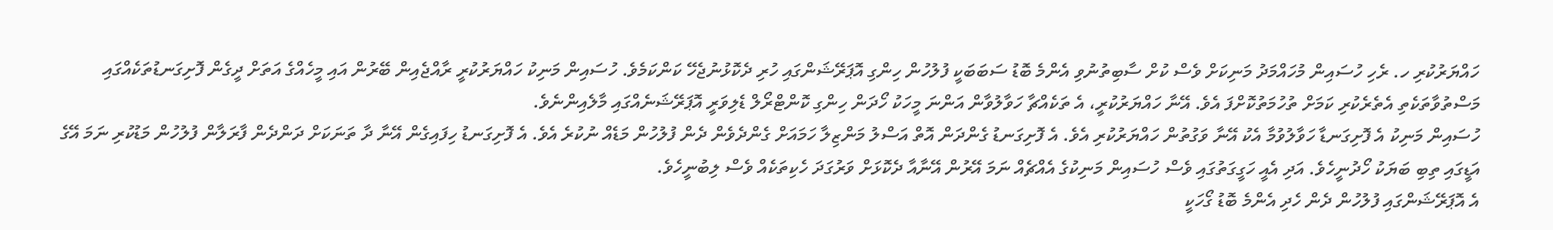ހައްޔަރުކުރި ހ. ރެހި ހުސައިން މުހައްމަދު މަނިކަށް ވެސް ކުށް ސާބިތުނުވި އެންމެ ބޮޑު ސަބަބަކީ ފުލުހުން ހިންގި އޮޕަރޭޝަންގައި ހުރި ދެކޮޅުނުޖެހޭ ކަންކަމެވެ. ހުސައިން މަނިކު ހައްޔަރުކުރީ ރާއްޖެއިން ބޭރުން އައި މީހެއްގެ އަތަށް ދީގެން ފޮށިގަނޑުތަކެއްގައި މަސްތުވާތަކެތި އެތެރެކުރި ކަމަށް ތުހުމަތުކޮށްފަ އެވެ. އޭނާ ހައްޔަރުކުރީ، އެ ތަކެއްޗާ ހަވާލުވާން އަންނަ މީހަކު ހޯދަން ހިންގި ކޮންޓްރޯލް ޑެލިވަރީ އޮޕަރޭޝަނެއްގައި މާލެއިންނެވެ.
ހުސައިން މަނިކު އެ ފޮށިގަނޑާ ހަވާލުވުމާ އެކު އޭނާ ވަގުތުން ހައްޔަރުކުރި އެވެ. އެ ފޮށިގަނޑު ގެންދަން އޮތް އަސްލު މަންޒިލާ ހަމައަށް ގެންދެވެން ދެން ފުލުހުން މަޑެއް ނުކުރެ އެވެ. އެ ފޮށިގަނޑު ހިފައިގެން އޭނާ ދާ ތަނަކަށް ދަންދެން ފާރަލާން ފުލުހުން މަޑުކުރި ނަމަ އޭގެ އަޑީގައި ތިބި ބަޔަކު ހޯދުނީހެވެ. އަދި އެއީ ހަގީގަތުގައި ވެސް ހުސައިން މަނިކުގެ އެއްޗެއް ނަމަ އޭރުން އޭނާއާ ދެކޮޅަށް ވަރުގަދަ ހެކިތަކެއް ވެސް ލިބުނީހެވެ.
އެ އޮޕަރޭޝަންގައި ފުލުހުން ދެން ހެދި އެންމެ ބޮޑު ގޯހަކީ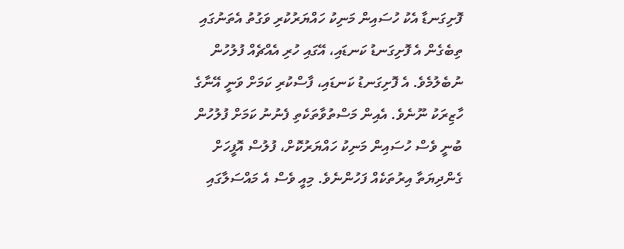ފޮށިގަނޑާ އެކު ހުސައިން މަނިކު ހައްޔަރުކުރި ވަގުތު އެތަނުގައި ތިބެގެން އެ ފޮށިގަނޑު ކަނޑައި، އޭގައި ހުރި އެއްޗެއް ފުލުހުން ނުބެލުމެވެ. އެ ފޮށިގަނޑު ކަނޑައި، ފާސްކުރި ކަމަށް ވަނީ އޭނާގެ ހާޒިރަކު ނޫނެވެ. އެއިން މަސްތުވާތަކެތި ފެނުނު ކަމަށް ފުލުހުން ބުނީ ވެސް ހުސައިން މަނިކު ހައްޔަރުކޮށް، ފުލުސް އޮފީހަށް ގެންދިޔަތާ އިރުތަކެއް ފަހުންނެވެ. މިއީ ވެސް އެ މައްސަލާގައި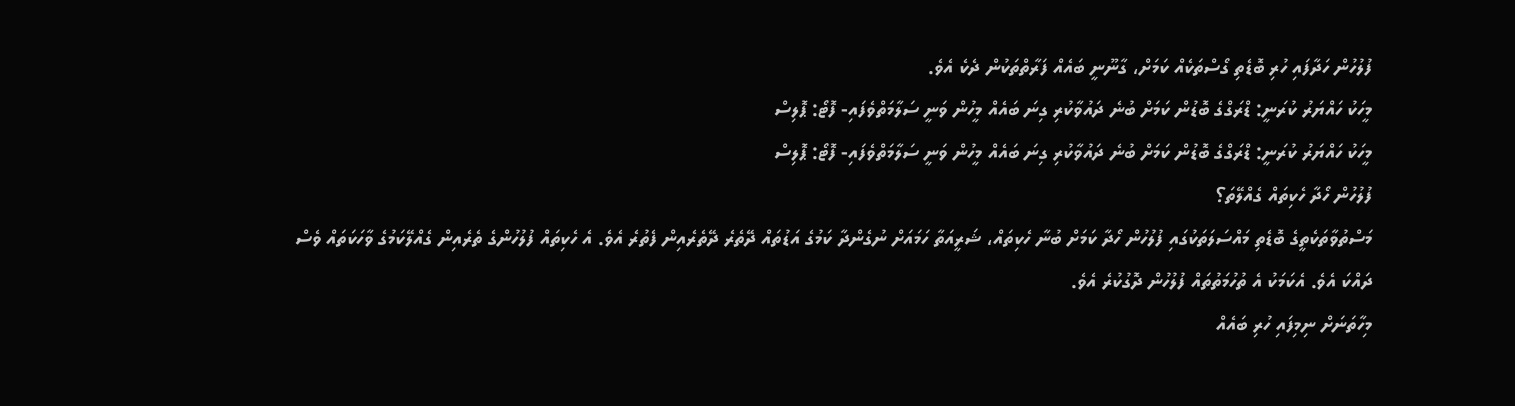ފުލުހުން ހަދާފައި ހުރި ބޮޑެތި ގޯސްތަކެއް ކަމަށް، ގާނޫނީ ބައެއް ފަރާތްތަކުން ދެކެ އެވެ.
މީހަކު ހައްޔަރު ކުރަނީ: ޑްރަގްގެ ބޮޑުން ކަމަށް ބުނެ ދައުވާކުރި ގިނަ ބައެއް މީހުން ވަނީ ސަލާމަތްވެފައި- ފޮޓޯ: ޕޮލިސް
މީހަކު ހައްޔަރު ކުރަނީ: ޑްރަގްގެ ބޮޑުން ކަމަށް ބުނެ ދައުވާކުރި ގިނަ ބައެއް މީހުން ވަނީ ސަލާމަތްވެފައި- ފޮޓޯ: ޕޮލިސް
ފުލުހުން ހޯދާ ހެކިތައް ގެއްލޭތަ؟
މަސްތުވާތަކެތީގެ ބޮޑެތި މައްސަލަތަކުގައި ފުލުހުން ހޯދާ ކަމަށް ބުނާ ހެކިތައް، ޝަރީއަތާ ހަމައަށް ނުގެންދާ ކަމުގެ އަޑުތައް ދޭތެރެ ދޭތެރެއިން ފެތުރެ އެވެ. އެ ހެކިތައް ފުލުހުންގެ ތެރެއިން ގެއްލޭކަމުގެ ވާހަކަތައް ވެސް ދައްކަ އެވެ. އެކަމަކު އެ ތުހުމަތުތައް ފުލުހުން ދޮގުކުރެ އެވެ.
މިހާތަނަށް ނިމިފައި ހުރި ބައެއް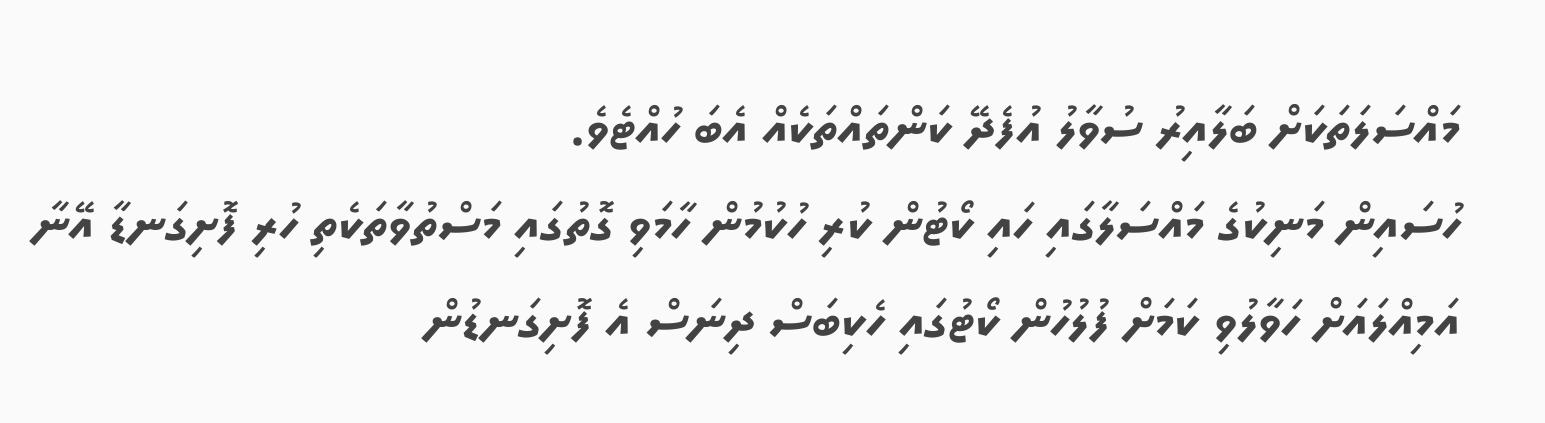މައްސަލަތަކަށް ބަލާއިރު ސުވާލު އުފެދޭ ކަންތައްތަކެއް އެބަ ހުއްޓެވެ.
ހުސައިން މަނިކުގެ މައްސަލާގައި ހައި ކޯޓުން ކުރި ހުކުމުން ހާމަވި ގޮތުގައި މަސްތުވާތަކެތި ހުރި ފޮށިގަނޑާ އޭނާ އަމިއްލައަށް ހަވާލުވި ކަމަށް ފުލުހުން ކޯޓުގައި ހެކިބަސް ދިނަސް އެ ފޮށިގަނޑުން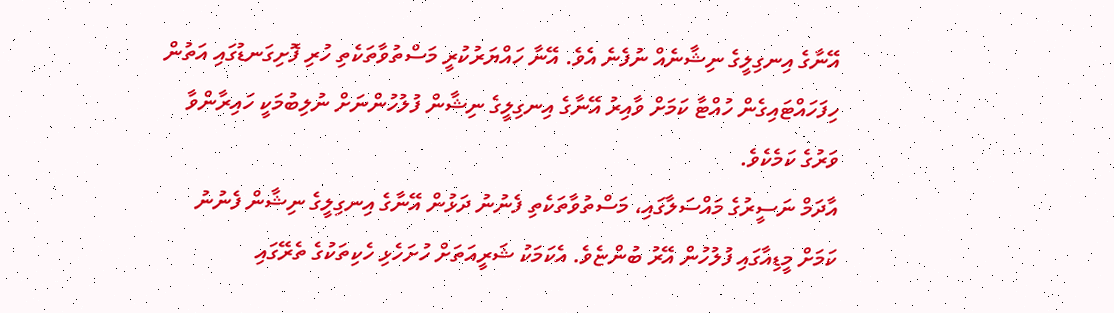އޭނާގެ އިނގިލީގެ ނިޝާނެއް ނުފެނެ އެވެ. އޭނާ ހައްޔަރުކުރީ މަސްތުވާތަކެތި ހުރި ފޮށިގަނޑުގައި އަތުން ހިފަހައްޓައިގެން ހުއްޓާ ކަމަށް ވާއިރު އޭނާގެ އިނގިލީގެ ނިޝާން ފުލުހުންނަށް ނުލިބުމަކީ ހައިރާންވާ ވަރުގެ ކަމެކެވެ.
އާދަމް ނަސީރުގެ މައްސަލާގައި، މަސްތުވާތަކެތި ފެނުނު ދަޅުން އޭނާގެ އިނގިލީގެ ނިޝާން ފެނުނު ކަމަށް މީޑިއާގައި ފުލުހުން އޭރު ބުންޏެވެ. އެކަމަކު ޝަރީއަތަށް ހުށަހެޅި ހެކިތަކުގެ ތެރޭގައި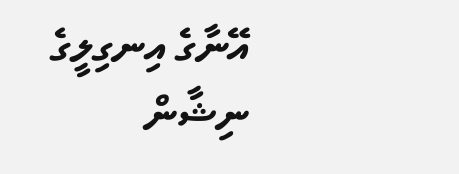އޭނާގެ އިނގިލީގެ ނިޝާން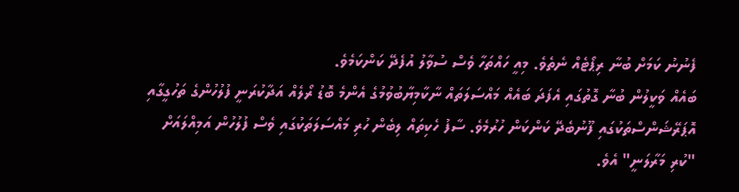ފެނުނު ކަމަށް ބުނާ ރިޕޯޓެއް ނެތެވެ. މިއީ ހައްތަހާ ވެސް ސުވާލު އުފެދޭ ކަންކަމެވެ.
ބައެއް ވަކީލުން ބުނާ ގޮތުގައި އެފަދަ ބައެއް މައްސަލަތައް ނާކާމިޔާބުވުމުގެ އެންމެ ބޮޑު ރޯލެއް އަދާކުރަނީ ފުލުހުންގެ ތަހުގީގާއި އޮޕަރޭޝަންސްތަކުގައި ފޫނުބެދޭ ކަންކަން ހުރުމެވެ. ސާފު ހެކިތައް ލިބެން ހުރި މައްސަލަތަކުގައި ވެސް ފުލުހުން އަމިއްލައަށް "ކުރި މަރާލަނީ" އެވެ.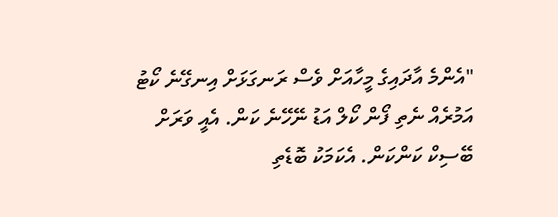"އެންމެ އާދައިގެ މީހާއަށް ވެސް ރަނގަޅަށް އިނގޭނެ ކޯޓު އަމުރެއް ނެތި ފޯން ކޯލް އަޑު ނޭހޭނެ ކަން. އެއީ ވަރަށް ބޭސިކް ކަންކަން. އެކަމަކު ބޮޑެތި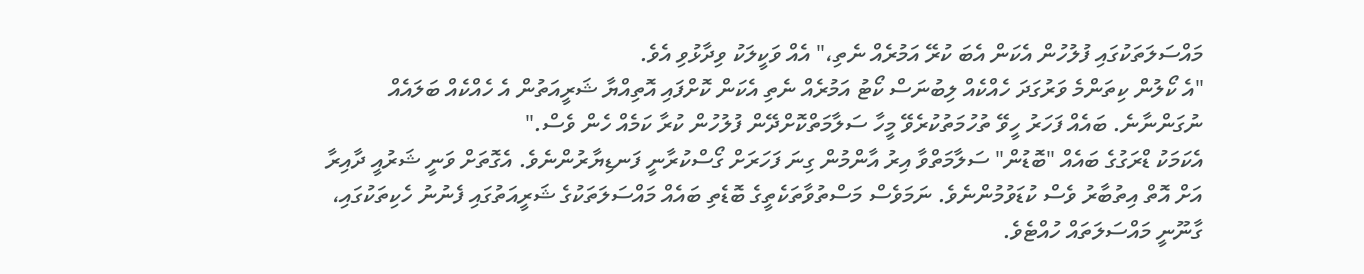މައްސަލަތަކުގައި ފުލުހުން އެކަން އެބަ ކުރޭ އަމުރެއް ނެތި،" އެއް ވަކީލަކު ވިދާޅުވި އެވެ.
"އެ ކޯލުން ކިތަންމެ ވަރުގަދަ ހެއްކެއް ލިބުނަސް ކޯޓު އަމުރެއް ނެތި އެކަން ކޮށްފައި އޮތިއްޔާ ޝަރީއަތުން އެ ހެއްކެއް ބަލައެއް ނުގަންނާނެ. ބައެއް ފަހަރު ހީވޭ ތުހުމަތުކުރެވޭ މީހާ ސަލާމަތްކޮށްދޭން ފުލުހުން ކުރާ ކަމެއް ހެން ވެސް."
އެކަމަކު ޑްރަގުގެ ބައެއް "ބޮޑުން" ސަލާމަތްވާ އިރު އާންމުން ގިނަ ފަހަރަށް ގޯސްކުރާނީ ފަނޑިޔާރުންނެވެ. އެގޮތަށް ވަނީ ޝަރުއީ ދާއިރާ އަށް އޮތް އިތުބާރު ވެސް ކުޑަވުމުންނެވެ. ނަމަވެސް މަސްތުވާތަކެތީގެ ބޮޑެތި ބައެއް މައްސަލަތަކުގެ ޝަރީއަތުގައި ފެނުނު ހެކިތަކުގައި، ގާނޫނީ މައްސަލަތައް ހުއްޓެވެ.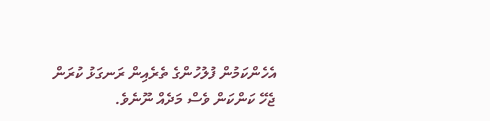އެހެންކަމުން ފުލުހުންގެ ތެރެއިން ރަނގަޅު ކުރަން ޖެހޭ ކަންކަން ވެސް މަދެއް ނޫނެވެ.